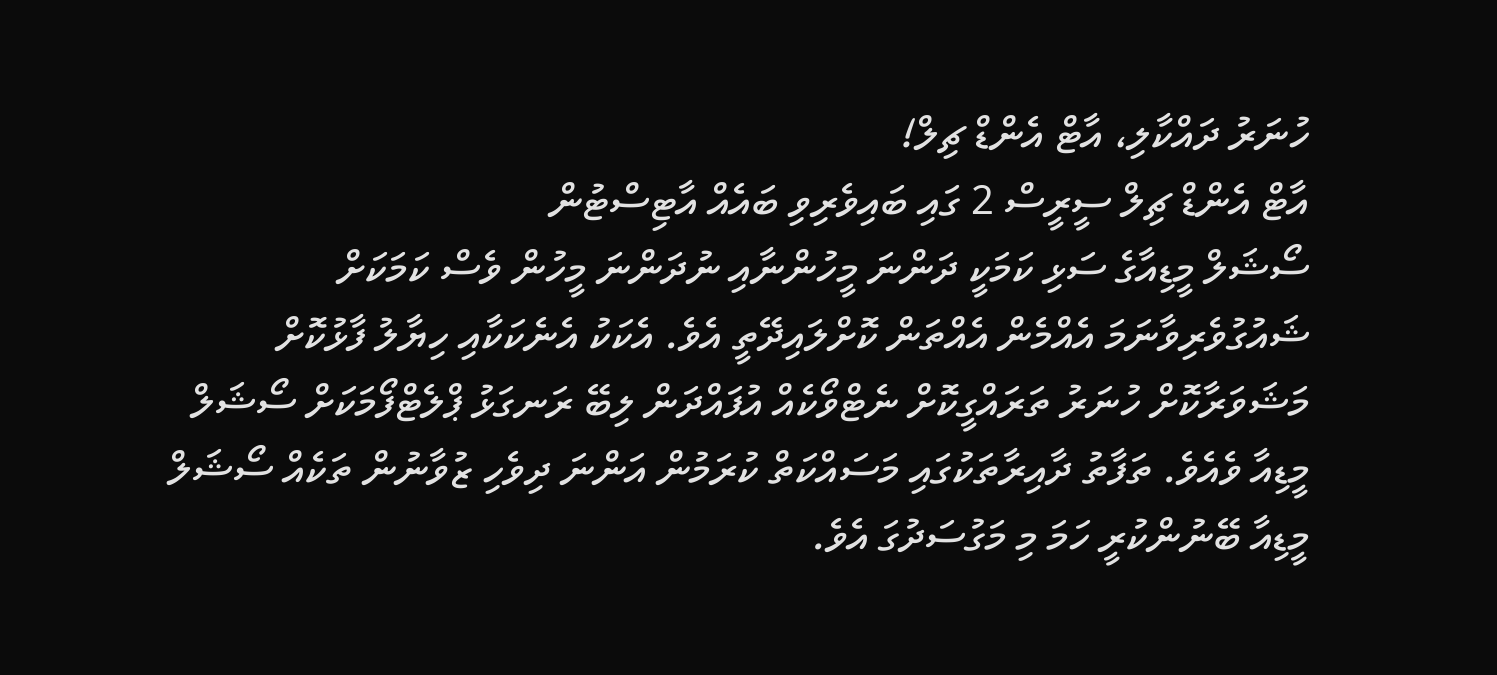ހުނަރު ދައްކާލި، އާޓް އެންޑް ޗިލް!
އާޓް އެންޑް ޗިލް ސީރީސް 2 ގައި ބައިވެރިވި ބައެއް އާޓިސްޓުން
ސޯޝަލް މީޑިއާގެ ސަޅި ކަމަކީ ދަންނަ މީހުންނާއި ނުދަންނަ މީހުން ވެސް ކަމަކަށް ޝައުގުވެރިވާނަމަ އެއްމެން އެއްތަން ކޮށްލައިދޭތީ އެވެ. އެކަކު އެނެކަކާއި ހިޔާލު ފާޅުކޮށް މަޝަވަރާކޮށް ހުނަރު ތަރައްގީކޮށް ނެޓްވޯކެއް އުފައްދަން ލިބޭ ރަނގަޅު ޕްލެޓްފޯމަކަށް ސޯޝަލް މީޑިއާ ވެއެވެ. ތަފާތު ދާއިރާތަކުގައި މަސައްކަތް ކުރަމުން އަންނަ ދިވެހި ޒުވާނުން ތަކެއް ސޯޝަލް މީޑިއާ ބޭނުންކުރީ ހަމަ މި މަގުސަދުގަ އެވެ.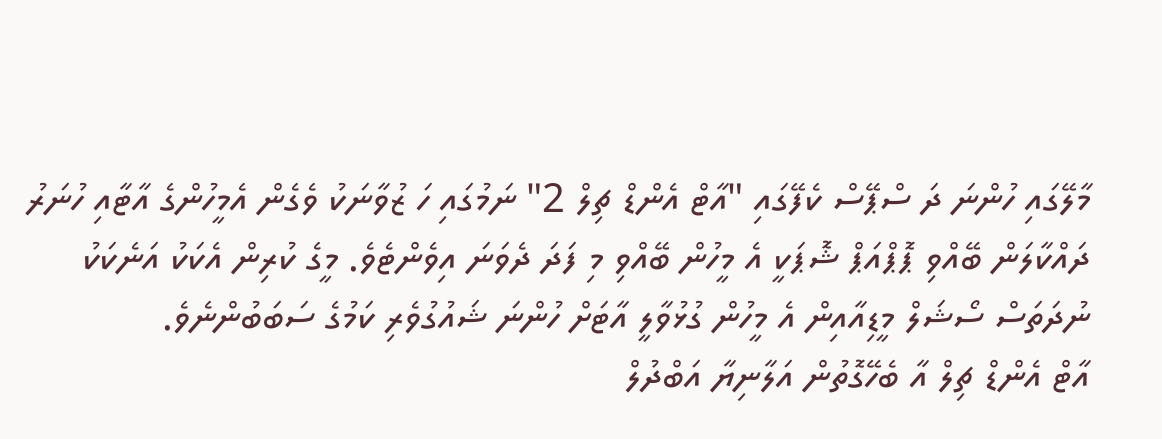މާލޭގައި ހުންނަ ދަ ސްޕޭސް ކެފޭގައި "އާޓް އެންޑް ޗިލް 2" ނަމުގައި ހަ ޒުވާނަކު ވެގެން އެމީހުންގެ އާޓާއި ހުނަރު ދައްކާލަން ބޭއްވި ޕޮޕްއަޕް ޝޮޕަކީ އެ މީހުން ބޭއްވި މި ފަދަ ދެވަނަ އިވެންޓެވެ. މީގެ ކުރިން އެކަކު އަނެކަކު ނުދަތަސް ސޯޝަލް މީޑިއާއިން އެ މީހުން ގުޅުވާލީ އާޓަށް ހުންނަ ޝައުގުވެރި ކަމުގެ ސަބަބުންނެވެ.
އާޓް އެންޑް ޗިލް އާ ބެހޭގޮތުން އަލާނިޔާ އަބްދުލް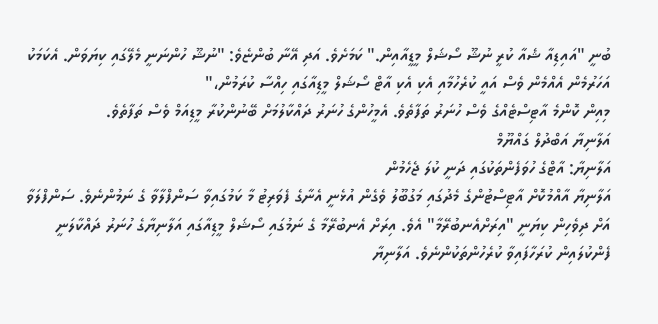ބުނީ "އައިޑިއާ ޝެއާ ކުރީ ނުޝޫ ސޯޝަލް މީޑީއާއިން." ކަމަށެވެ. އަދި އޭނާ ބުންޏެވެ: "ނުޝޫ ހުންނަނީ މެލޭގައި ކިޔަވަން. އެކަމަކު އަހަރުމެން އެއްމެން ވެސް އައީ ކުރެހުމާއި އެކި އެކި އާޓް ސޯޝަލް މީޑިއާގައި ހިއްސާ ކުރަމުން،"
މިއިން ކޮންމެ އާޓިސްޓެއްގެ ވެސް ހުނަރު ތަފާތެވެ. އެމީހުންގެ ހުނަރު ދައްކާލުމަށް ބޭނުންކުރާ މީޑިއަމް ވެސް ތަފާތެވެ.
އަލާނިޔާ އަބްދުލް ގައްޔޫމް
އަލާނިޔާ: އާޓްގެ ހުވަފެންތަކުގައި ދަނީ ކުލަ ޖެހެމުން
އަލާނިޔާ އާއްމުކޮށް އާޓިސްޓުންގެ މެދުގައި މަގުބޫލު ވެގެން އުޅެނީ އެނާގެ ފެވަރިޓު މާ ކަމުގައިވާ ސަންފްލާވާ ގެ ނަމުންނެވެ. ސަންފްލަވާ އަށް ދިވެހިން ކިޔަނީ "އިރަށްއެނބުރޭމާ" އެވެ. އިރަށް އެނބުރޭމާ ގެ ނަމުގައި ސޯޝަލް މީޑިއާގައި އަލާނިޔާގެ ހުނަރު ދައްކާލަނީ ފެންކުލައިން ކުރަހާފައިވާ ކުރެހުންތަކުންނެވެ. އަލާނިޔާ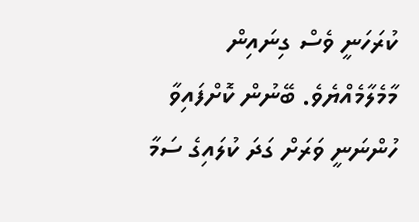ކުރަހަނީ ވެސް ގިނައިން މާމެލާމެއްޔެވެ. ބޭނުން ކޮށްފައިވާ ހުންނަނީ ވަރަށް ގަދަ ކުލައިގެ ސަމާ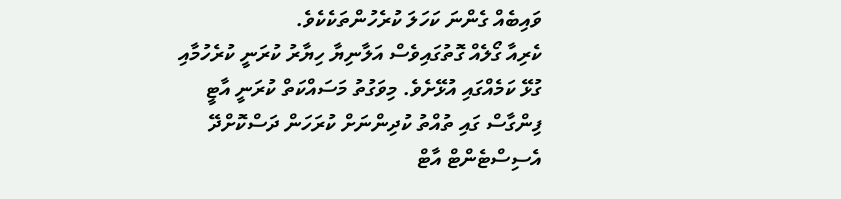ވައިބެއް ގެންނަ ކަހަލަ ކުރެހުންތަކެކެވެ.
ކެރިއާ ގޯލެއް ގޮތުގައިވެސް އަލާނިޔާ ހިޔާރު ކުރަނީ ކުރެހުމާއި ގުޅޭ ކަމެއްގައި އުޅޭށެވެ. މިވަގުތު މަސައްކަތް ކުރަނީ އާޓީ ފިންގާސް ގައި ތުއްތު ކުދިންނަށް ކުރަހަން ދަސްކޮށްދޭ އެސިސްޓެންޓް އާޓް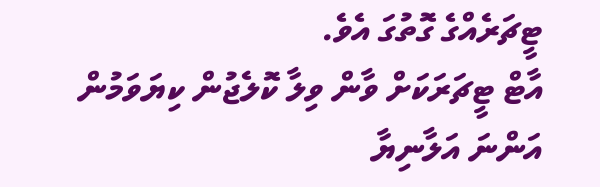ޓީޗަރެއްގެ ގޮތުގަ އެވެ.
އާޓް ޓީޗަރަކަށް ވާން ވިލާ ކޮލެޖުން ކިޔަވަމުން އަންނަ އަލާނިޔާ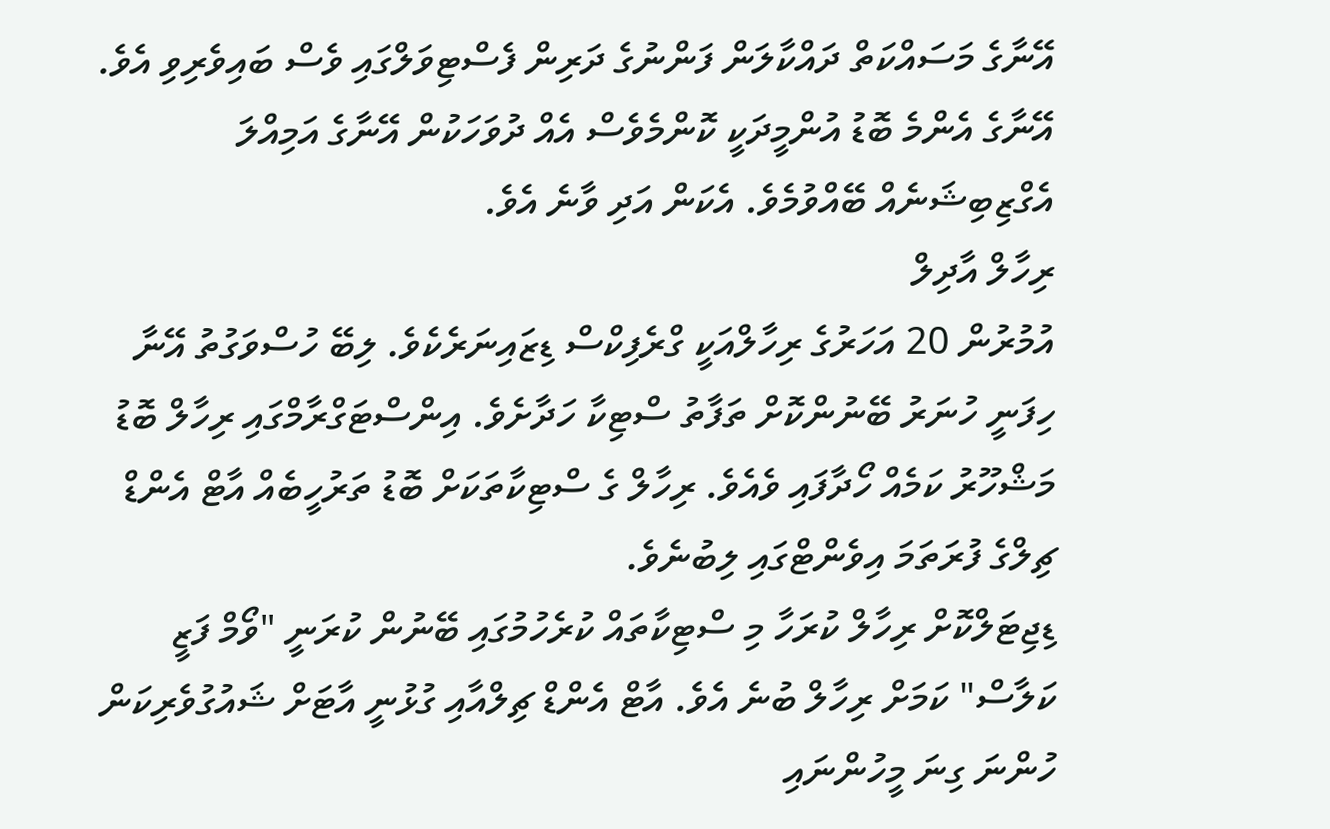އޭނާގެ މަސައްކަތް ދައްކާލަން ފަންނުގެ ދަރިން ފެސްޓިވަލްގައި ވެސް ބައިވެރިވި އެވެ. އޭނާގެ އެންމެ ބޮޑު އުންމީދަކީ ކޮންމެވެސް އެއް ދުވަހަކުން އޭނާގެ އަމިއްލަ އެގްޒިބިޝަނެއް ބޭއްވުމެވެ. އެކަން އަދި ވާނެ އެވެ.
ރިހާލް އާދިލް
އުމުރުން 20 އަހަރުގެ ރިހާލްއަކީ ގްރެފިކްސް ޑިޒައިނަރެކެވެ. ލިބޭ ހުސްވަގުތު އޭނާ ހިފަނީ ހުނަރު ބޭނުންކޮށް ތަފާތު ސްޓިކާ ހަދާށެވެ. އިންސްޓަގްރާމްގައި ރިހާލް ބޮޑު މަޝްހޫރު ކަމެއް ހޯދާފައި ވެއެވެ. ރިހާލް ގެ ސްޓިކާތަކަށް ބޮޑު ތަރުހީބެއް އާޓް އެންޑް ޗިލްގެ ފުރަތަމަ އިވެންޓްގައި ލިބުނެވެ.
ޑިޖިޓަލްކޮށް ރިހާލް ކުރަހާ މި ސްޓިކާތައް ކުރެހުމުގައި ބޭނުން ކުރަނީ "ވޯމް ފަޒީ ކަލާސް" ކަމަށް ރިހާލް ބުނެ އެވެ. އާޓް އެންޑް ޗިލްއާއި ގުޅުނީ އާޓަށް ޝައުގުވެރިކަން ހުންނަ ގިނަ މީހުންނައި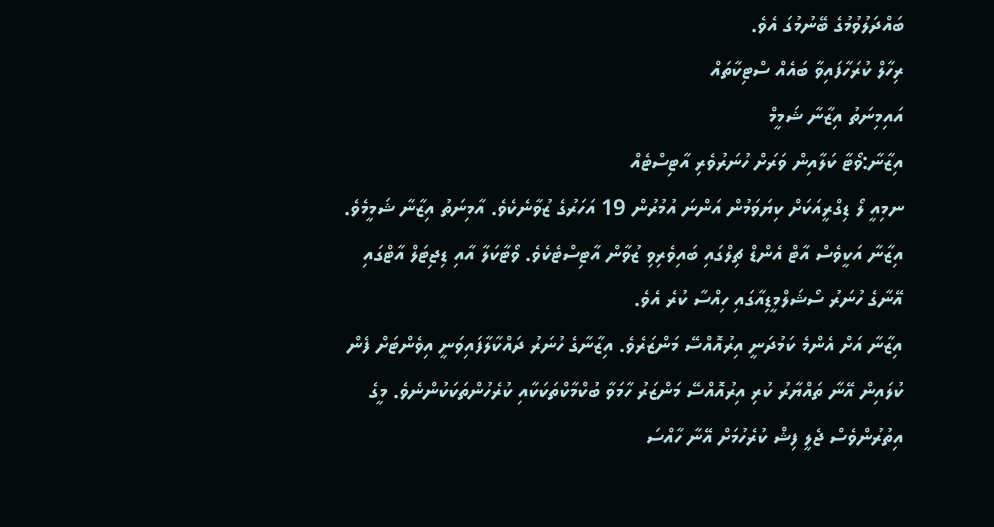ބައްދަލުވުމުގެ ބޭނުމުގަ އެވެ.
ރިހާލް ކުރަހާފައިވާ ބައެއް ސްޓިކާތައް
އައިމިނަތު އިޒާނާ ޝަމީމް
އިޒާނާ:ވޯޓާ ކަލާއިން ވަރަށް ހުނަރުވެރި އާޓިސްޓެއް
ނމިއީ ލޯ ޑިގްރީއަކަށް ކިޔަވަމުން އަންނަ އުމުރުން 19 އަހަރުގެ ޒުވާނެކެވެ. އާމިނަތު އިޒާނާ ޝަމީމެވެ. އިޒާނާ އަކީވެސް އާޓް އެންޑް ޗިލްގައި ބައިވެރިވި ޒުވާން އާޓިސްޓެކެވެ. ވޯޓާކަލާ އާއި ޑިޖިޓަލް އާޓްގައި އޭނާގެ ހުނަރު ސޯޝަލްމީޑިއާގައި ހިއްސާ ކުރެ އެވެ.
އިޒާނާ އަށް އެންމެ ކަމުދަނީ އިރުއޮއްސޭ މަންޒަރެވެ. އިޒާނާގެ ހުނަރު ދައްކާލާފައިވަނީ އިވެންޓަށް ފެން ކުލައިން އޭނާ ތައްޔާރު ކުރި އިރުއޮއްސޭ މަންޒަރު ހާމަވާ ބުކްމާކްތަކަކާއި ކުރެހުންތަކަކުންނެވެ. މީގެ އިތުރުންވެސް ޖެލީ ފިޝް ކުރެހުމަށް އޭނާ ހާއްސަ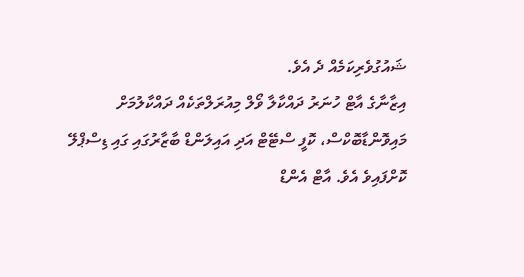ޝައުގުވެރިކަމެއް ދެ އެވެ.
އިޒާނާގެ އާޓް ހުނަރު ދައްކާލާ ވޯލް މިއުރަލްތަކެއް ދައްކާލުމަށް މައިވޮންޑާބޮކްސް، ކޮފީ ސްޓޭޓް އަދި އައިލަންޑް ބާޒާރުގައި ގައި ޑިސްޕްލޭ ކޮށްފައިވެ އެވެ. އާޓް އެންޑް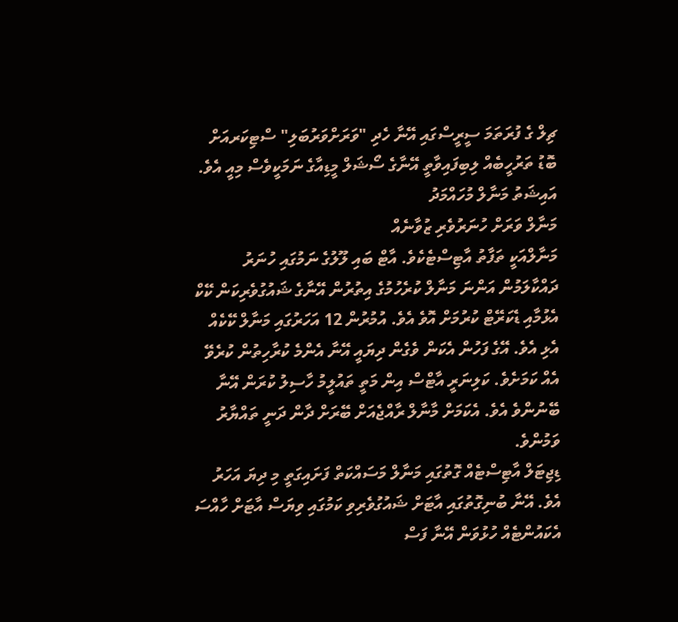ޗިލް ގެ ފުރަތަމަ ސީރީސްގައި އޭނާ ހެދި "ވަރަށްވަރުބަލި" ސްޓިކަރއަށް ބޮޑު ތަރުހީބެއް ލިބިފައިވާތީ އޭނާގެ ސޯޝަލް މީޑިއާގެ ނަމަކީވެސް މިއީ އެވެ.
އައިޝަތު މަނާލް މުހައްމަދު
މަނާލް ވަރަށް ހުނަރުވެރި ޒުވާނެއް
މަނާލްއަކީ ތަފާތު އާޓިސްޓެކެވެ. އާޓް ބައި ލޫލުގެ ނަމުގައި ހުނަރު ދައްކާލަމުން އަންނަ މަނާލް ކުރެހުމުގެ އިތުރުން އޭނާގެ ޝައުގުވެރިކަން ކޭކް އެޅުމާއި ޑެކަރޭޓް ކުރުމަށް އޮވެ އެވެ. އުމުރުން 12 އަހަރުގައި މަނާލް ކޭކެއް އެޅި އެވެ. އޭގެ ފަހުން އެކަން ވެގެން ދިޔައީ އޭނާ އެންމެ ކުރާހިތުން ކުރެވޭ އެއް ކަމަށެވެ. ކަލިނަރީ އާޓްސް އިން މަތީ ތައުލީމު ހާސިލު ކުރަން އޭނާ ބޭނުންވެ އެވެ. އެކަމަށް މާނާލް ރާއްޖެއަށް ބޭރަށް ދާން ދަނީ ތައްޔާރު ވަމުންވެ.
ޑިޖިޓަލް އާޓިސްޓެއް ގޮތުގައި މަނާލް މަސައްކަތް ފަށައިގަތީ މި ދިޔަ އަހަރު އެވެ. އޭނާ ބުނިގޮތުގައި އާޓަށް ޝައުގުވެރިވި ކަމުގައި ވިޔަސް އާޓަށް ހާއްސަ އެކައުންޓެއް ހުޅުވަން އޭނާ ފަސް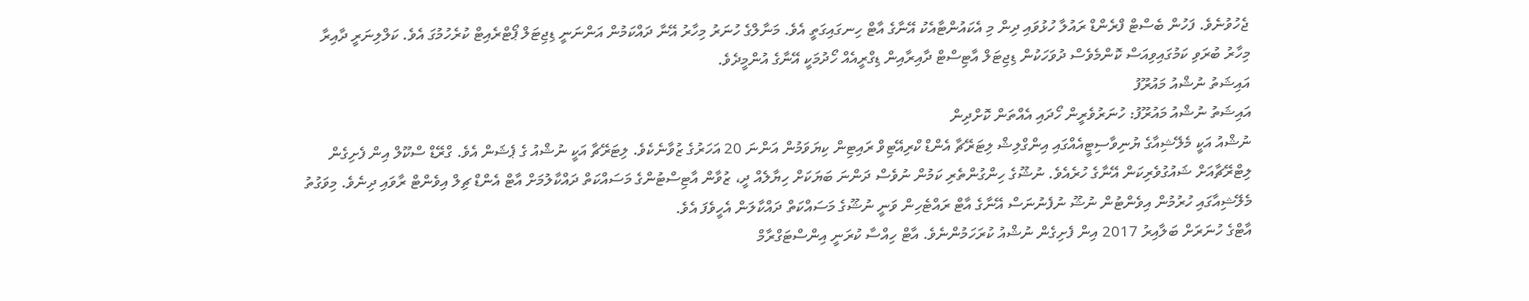ޖެހުވުނެވެ. ފަހުން ބެސްޓް ފްރެންޑް ރައުލާ ހުޅުވައި ދިން މި އެކައުންޓާއެކު އޭނާގެ އާޓް ހިނގައިގަތީ އެވެ. މަނާލްގެ ހުނަރު މިހާރު އޭނާ ދައްކަމުން އަންނަނީ ޑިޖިޓަލް ޕޯޓްރެއިޓް ކުރެހުމުގަ އެވެ. ކަލްލިނަރީ ދާއިރާ މިހާރު ބުރަވި ކަމުގައިވިއަސް ކޮންމެވެސް ދުވަހަކުން ޑިޖިޓަލް އާޓިސްޓް ދާއިރާއިން ޑިގްރީއެއް ހޯދުމަކީ އޭނާގެ އުންމީދެވެ.
އައިޝަތު ނުޝްއު މައުރޫފު
އައިޝަތު ނުޝްއު މައުރޫފު: ހުނަރުވެރީން ހޯދައި އެއްތަން ކޮށްދިން
ނުޝްއު އަކީ މެލޭޝިއާގެ ޔުނިވާސިޓީއެއްގައި އިންގްލިޝް ލިޓަރޭޗާ އެންޑް ކްރިއޭޓިވް ރައިޓިން ކިޔަވަމުން އަންނަ 20 އަހަރުގެ ޒުވާނެކެވެ. ލިޓަރޭޗާ އަކީ ނުޝްއު ގެ ޕެޝަން އެވެ. ގްރޭޑް ސްކޫލް އިން ފެށިގެން ލިޓްރޭޗާއަށް ޝައުގުވެރިކަން އޭނާގެ ހުރެއެވެ. ނުޝޫގެ ހިންގުންތެރި ކަމުން ނުވެސް ދަންނަ ބަޔަކަށް ހިޔާލެއް ދީ، ޒުވާން އާޓިސްޓުންގެ މަސައްކަތް ދައްކާލުމަށް އާޓް އެންޑް ޗިލް އިވެންޓް ރާވައި ދިނެވެ. މިވަގުތު މެލޭޝިއާގައި ހުރުމުން އިވެންޓުން ނުޝޫ ނުފެނުނަސް އޭނާގެ އާޓް ރައްޓެހިން ވަނީ ނުޝޫގެ މަސައްކަތް ދައްކާލަން އެހީވެފަ އެވެ.
އާޓްގެ ހުނަރަށް ބަލާއިރު 2017 އިން ފެށިގެން ނުޝްއު ކުރަހަމުންނެވެ. އާޓް ހިއްސާ ކުރަނީ އިންސްޓަގްރާމް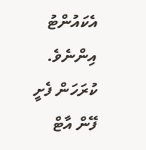އެކައުންޓު އިންނެވެ.
ކުރަހަން ފެށީ ފޭން އާޓް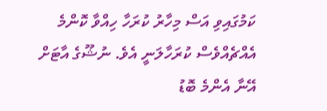ކަމުގައިވި އަސް މިހާރު ކުރަހާ ހިއްވާ ކޮންމެ އެއްޗެއްވެސް ކުރަހާލަނީ އެވެ. ނުޝޫގެ އާޓަށް އޭނާ އެންމެ ބޮޑު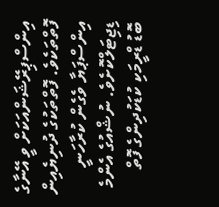އިންސްޕިރޭޝަންއަކަށް ވީ އޭނާގެ ފޮތްތަކެވެ. ފޮތްތަކުގެ ދުނިޔެއިން އިންސްޕަޔާ ވެގެން ކުރާހަނީ ޑިޖިޓަލްކޮށެވެ. ނުޝްއުގެ އެންމެ ބޮޑު ޑްރީމަކި ކުޑަކުދިންގެ ފޮތް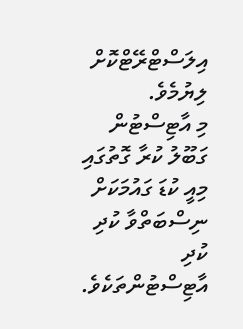އިލަސްޓްރޭޓްކޮށް ލިޔުމެވެ.
މި އާޓިސްޓުން ގަބޫލު ކުރާ ގޮތުގައި މިއީ ކުޑަ ގައުމަކަށް ނިސްބަތްވާ ކުދި ކުދި އާޓިސްޓުންތަކެވެ.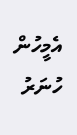އެމީހުން ހުނަރު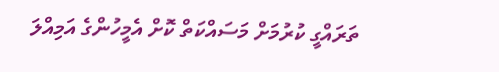ތަރައްގީ ކުރުމަށް މަސައްކަތް ކޮށް އެމީހުންގެ އަމިއްލަ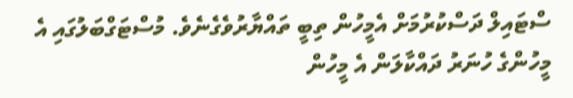ސްޓައިލް ދަސްކުރުމަށް އެމީހުން ތިބީ ތައްޔާރުވެގެނެވެ. މުސްޓަގްބަލުގައި އެ މީހުންގެ ހުނަރު ދައްކާލަން އެ މީހުން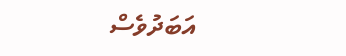އަބަދުވެސް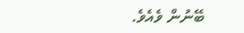ބޭނުން ވެއެވެ.